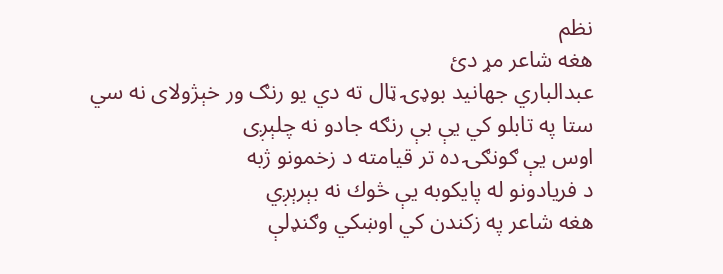نظم
هغه شاعر مړ دئ
عبدالباري جهانيد بوډۍ ټال ته دي يو رنګ ور خېژولاى نه سي
ستا په تابلو كي يې بې رنګه جادو نه چلېږى
اوس يې ګونګۍ ده تر قيامته د زخمونو ژبه
د فريادونو له پايكوبه يې څوك نه بېرېږي
هغه شاعر په زكندن كي اوښكي وګنډلې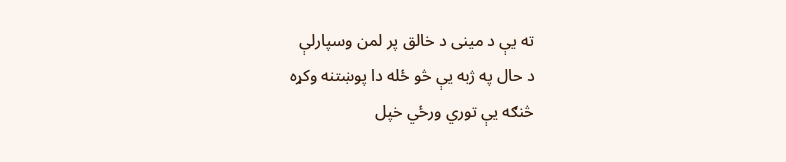ته يې د مينى د خالق پر لمن وسپارلې
د حال په ژبه يې څو ځله دا پوښتنه وكړه
څنګه يې توري ورځي خپل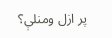پر ازل ومنلې؟